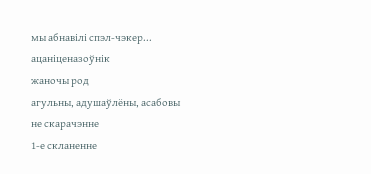мы абнавілі спэл-чэкер...
ацаніценазоўнік
жаночы род
агульны, адушаўлёны, асабовы
не скарачэнне
1-е скланенне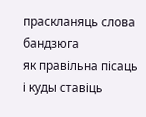праскланяць слова бандзюга
як правільна пісаць і куды ставіць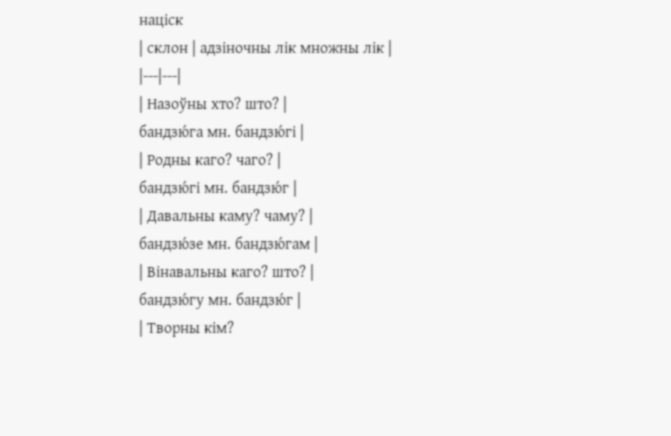націск
| склон | адзіночны лік множны лік |
|---|---|
| Назоўны хто? што? |
бандзю́га мн. бандзю́гі |
| Родны каго? чаго? |
бандзю́гі мн. бандзю́г |
| Давальны каму? чаму? |
бандзю́зе мн. бандзю́гам |
| Вінавальны каго? што? |
бандзю́гу мн. бандзю́г |
| Творны кім?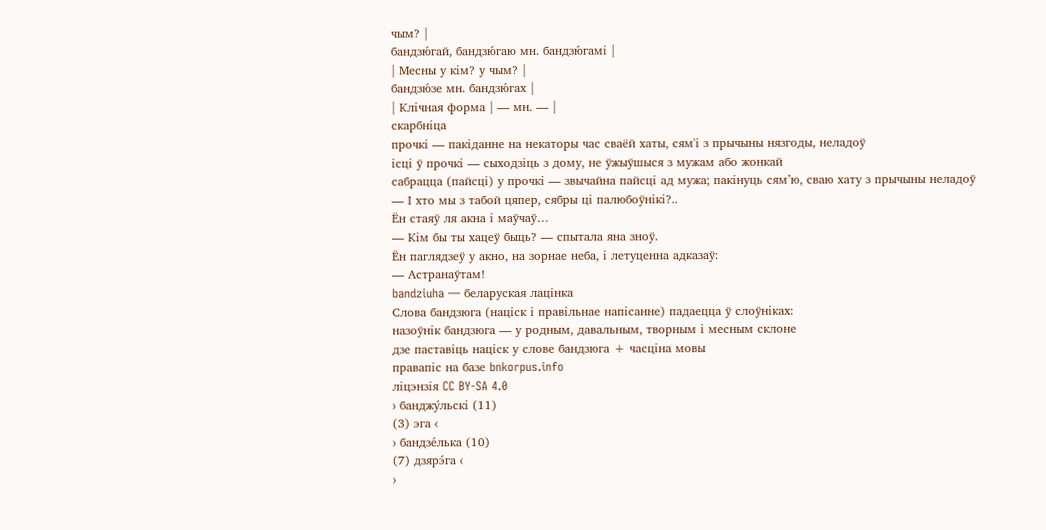чым? |
бандзю́гай, бандзю́гаю мн. бандзю́гамі |
| Месны у кім? у чым? |
бандзю́зе мн. бандзю́гах |
| Клічная форма | — мн. — |
скарбніца
прочкі — пакіданне на некаторы час сваёй хаты, сям'і з прычыны нязгоды, неладоў
ісці ў прочкі — сыходзіць з дому, не ўжыўшыся з мужам або жонкай
сабрацца (пайсці) у прочкі — звычайна пайсці ад мужа; пакінуць сям’ю, сваю хату з прычыны неладоў
— І хто мы з табой цяпер, сябры ці палюбоўнікі?..
Ён стаяў ля акна і маўчаў…
— Кім бы ты хацеў быць? — спытала яна зноў.
Ён паглядзеў у акно, на зорнае неба, і летуценна адказаў:
— Астранаўтам!
bandziuha — беларуская лацінка
Слова бандзюга (націск і правільнае напісанне) падаецца ў слоўніках:
назоўнік бандзюга — у родным, давальным, творным і месным склоне
дзе паставіць націск у слове бандзюга + часціна мовы
правапіс на базе bnkorpus.info
ліцэнзія CC BY-SA 4.0
› банджу́льскі (11)
(3) эга ‹
› бандзе́лька (10)
(7) дзярэ́га ‹
›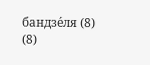бандзе́ля (8)
(8)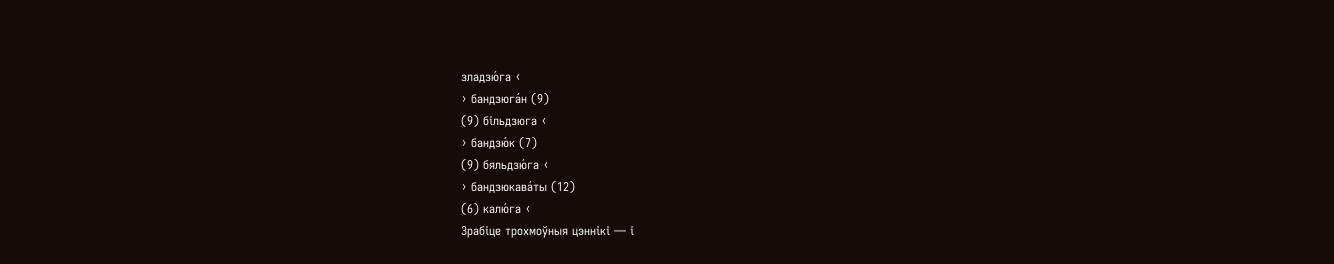зладзю́га ‹
› бандзюга́н (9)
(9) більдзюга ‹
› бандзю́к (7)
(9) бяльдзю́га ‹
› бандзюкава́ты (12)
(6) калю́га ‹
Зрабіце трохмоўныя цэннікі — і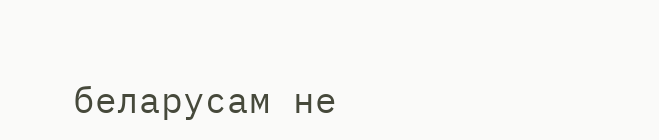беларусам не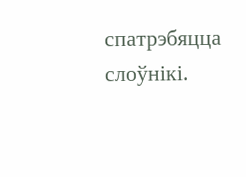спатрэбяцца слоўнікі.